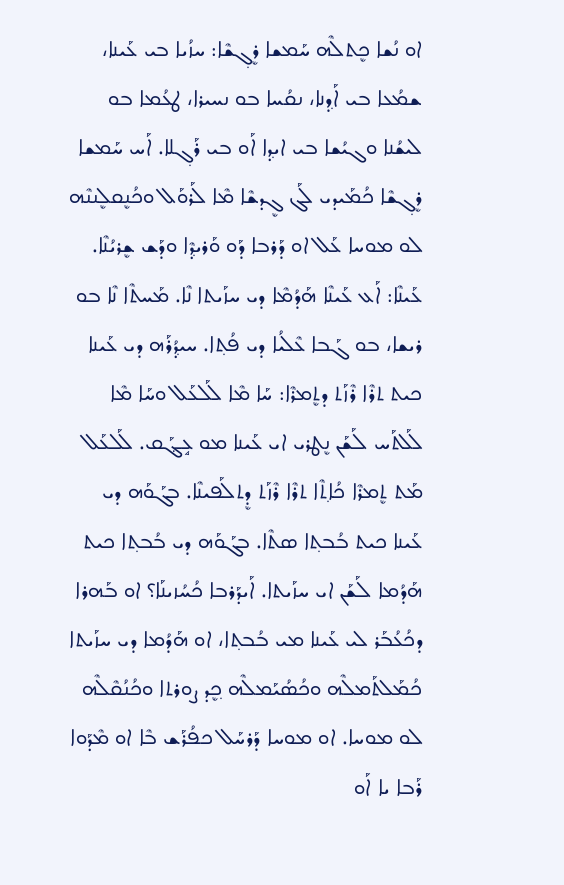ܐܘ ܢܳܫܐ ܟܷܬܠܶܗ ܚܰܡܫܐ ܪܷܓ݂ܫܶܐ: ܚܙܳܝܐ ܒܝ ܥܰܝܢܐ، ܫܡܳܥܐ ܒܝ ܐܰܕ݂ܢܐ، ܢܩܳܚܐ ܒܘ ܢܚܝܪܐ، ܛܥܳܡܐ ܒܘ ܠܝܫܳܢܐ ܘܓܝܳܫܐ ܒܝ ܐܝܕ݂ܐ ܐܰܘ ܒܝ ܪܰܓ݂ܠܐ. ܐܰܚ ܚܰܡܫܐ ܪܷܓ݂ܫܶܐ ܟܳܡܰܝܕܝ ܠܰܓ ܓܷܕܫܶܐ ܡܶܐ ܠܰܪܘܰܠ ܘܟܳܢܷܩܠܷܢܢܶܗ ܠܘ ܡܘܚܐ ܥܰܠ‌ ܐܘ ܕܰܪܒܐ ܕܰܘ ܘܰܪܝܕ݂ܶܐ ܘܕܰܫ ܫܷܪܝܳܢܶܐ. ܥܰܝܢܶܐ: ܐܰܥ ܥܰܝܢܶܐ ܗܰܕܳܡܶܐ ܕܝ ܚܙܰܝܬܐ ܢܶܐ. ܡܰܚܬܶܐ ܢܶܐ ܒܘ ܪܝܫܐ، ܒܘ ܓܰܒܐ ܥܶܠܳܝܐ ܕܝ ܦܳܬ݂ܐ. ܚܝܕ݂ܳܪܰܗ ܕܝ ܥܰܝܢܐ ܟܝܬ ܬܪܶܐ ܪܶܙܰܬ ܕܬܷܡܪܶܐ: ܚܰܐ ܡܶܐ ܠܰܠܥܰܠ ܘܚܰܐ ܡܶܐ ܠܰܠܬܰܚ ܠܰܫܰܢ ܢܷܛܪܝ ܐܝ ܥܰܝܢܐ ܡܘ ܥܱܔܰܩ. ܠܰܠܥܰܠ ܡܰܬ ܬܷܡܪܶܐ ܟܳܐܬ݂ܶܐ ܬܪܶܐ ܪܶܙܰܬ ܕܷܬܠܰܦܝܢܶܐ. ܒܓܰܘܰܗ ܕܝ ܥܰܝܢܐ ܟܝܬ ܒܳܒܬ݂ܐ ܣܬܶܐ. ܒܓܰܘܰܗ ܕܝ ܒܳܒܬ݂ܐ ܟܝܬ ܗܰܕܳܡܐ ܠܰܫܰܢ ܐܝ ܚܙܰܝܬܐ. ܐܰܝܕܰܪܒܐ ܟܳܚܳܙܝܢܰܐ؟ ܐܘ ܒܰܗܪܐ ܕܟܳܥܳܒܰܪ ܠܝ ܥܰܝܢܐ ܡܝ ܒܳܒܬ݂ܐ، ܐܘ ܗܰܕܳܡܐ ܕܝ ܚܙܰܝܬܐ ܟܳܡܰܠܬܰܡܠܶܗ ܘܟܳܣܳܝܰܡܠܶܗ ܟ݂ܷܕ ܨܘܪܬܐ ܘܟܳܢܳܩܶܠܶܗ ܠܘ ܡܘܚܐ. ܐܘ ܡܘܚܐ ܕܰܪܚܰܠ ܟܦܳܪܰܫ ܒܶܐ ܐܘ ܡܶܕܰܘܐ ܪܰܒܐ ܝܐ ܐܰܘ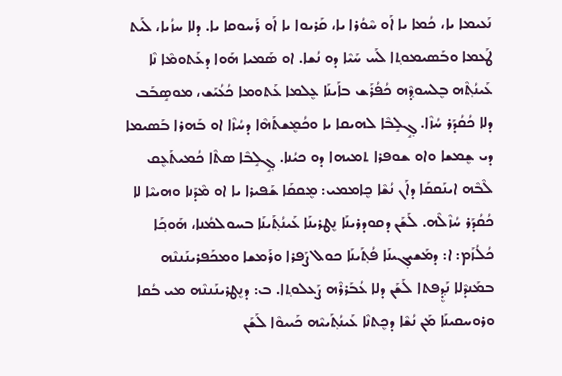ܢܰܥܝܡܐ ܝܐ، ܟܳܡܐ ܝܐ ܐܰܘ ܚܶܘܳܪܐ ܝܐ، ܩܰܪܝܘܐ ܝܐ ܐܰܘ ܪܰܚܘܩܐ ܝܐ. ܕܠܐ ܚܙܳܝܐ، ܠܰܝܬ ܛܰܥܡܐ ܘܒܰܣܝܡܘܬ݂ܐ ܠܰܚ ܚܰܝܶܐ ܕܘ ܢܳܫܐ. ܐܘ ܣܰܡܝܐ ܗܰܘܐ ܕܥܰܬܘܡܶܐ ܢܶܐ ܥܰܝܢܳܬ݂ܶܗ ܒܷܠܚܘܕ݂ܶܗ ܟܳܦܳܪܰܫ ܒܐܰܝܢܰܐ ܥܷܠܡܐ ܥܰܬܘܡܐ ܟܳܥܳܝܰܫ، ܡܘܣܱܒܰܒ ܕܠܐ ܟܳܩܳܕܰܪ ܚܳܙܶܐ. ܓ݂ܱܠܱܒܶܐ ܠܗܝܩܐ ܝܐ ܘܟܳܡܷܫܬܰܗܶܐ ܕܚܳܙܶܐ ܐܘ ܒܰܗܪܐ ܒܰܣܝܡܐ ܕܝ ܫܷܡܫܐ ܘܐܘ ܫܘܦܪܐ ܬܡܝܗܐ ܕܘ ܟܝܳܢܐ. ܓ݂ܱܠܱܒܶܐ ܣܬܶܐ ܟܳܡܝܬܰܥܷܩ ܠܶܒܶܗ ܐܝܢܰܩܩܰܐ ܕܐܰܢ ܢܳܫܶܐ ܟܷܐܡܡܝ: ܡܷܩܩܰܐ ܫܰܦܝܪܐ ܝܐ ܐܘ ܡܶܕܰܢܐ ܘܗܝܝܶܐ ܠܐ ܟܳܩܳܕܰܪ ܚܳܙܶܠܶܗ. ܠܰܫܰܢ ܕܩܘܕܪܝܢܰܐ ܢܷܛܪܝܢܰܐ ܥܰܝܢܳܬ݂ܰܝܢܰܐ ܒܚܘܠܡܳܢܐ، ܗܰܘܟ݂ܰܐ ܟܳܠܳܙܰܡ: ܐ: ܕܡܰܫܝܓ݂ܝܢܰܐ ܦܳܬ݂ܰܝܢܰܐ ܟܘܠ ܨܰܦܪܐ ܘܪܰܡܫܐ ܘܡܟܰܦܪܝܢܰܢܢܶܗ ܒܡܰܢܕܶܠܐ ܢܰܕܷ݂ܦܬܐ ܠܰܫܰܢ ܕܠܐ ܥܳܒܰܪܪܶܗ ܨܰܥܠܘܬ݂ܐ. ܒ: ܕܢܷܛܪܝܢܰܢܢܶܗ ܡܝ ܒܳܩܐ ܘܪܘܚܩܝܢܰܐ ܡܰܢ ܢܳܫܶܐ ܕܟܷܬܢܶܐ ܥܰܝܢܳܬ݂ܰܝܝܶܗ ܟܰܝܝܘܶܐ ܠܰܫܰܢ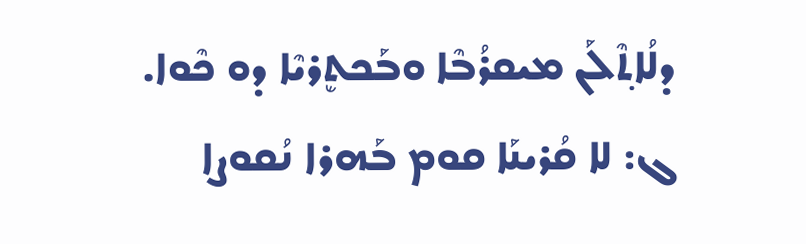ܕܠܳܐܬ݂ܶܠܰܢ ܡܝܩܪܳܒܶܐ ܘܒܰܟܬܷܪܝܶܐ ܕܘ ܟܶܘܐ. ܓ: ܠܐ ܩܳܪܝܢܰܐ ܩܘܡ ܒܰܗܪܐ ܢܳܩܘܨܐ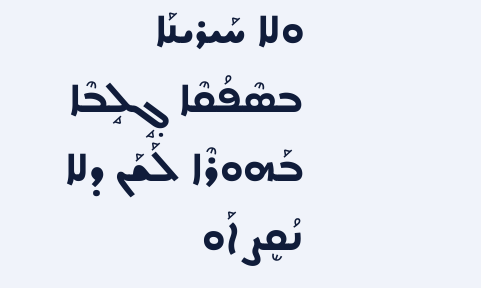ܘܠܐ ܚܰܝܪܝܢܰܐ ܒܣܶܦܳܩܶܐ ܓ݂ܱܠܱܒܶܐ ܒܰܗܘܪܶܐ ܠܰܫܰܢ ܕܠܐ ܢܳܩܷܨ ܐܰܘ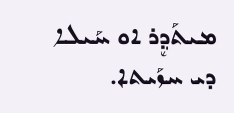ܡܝܬܰܕ݂ܷܪ ܐܘ ܚܰܝܠܐ ܕܝ ܚܙܰܝܬܐ.